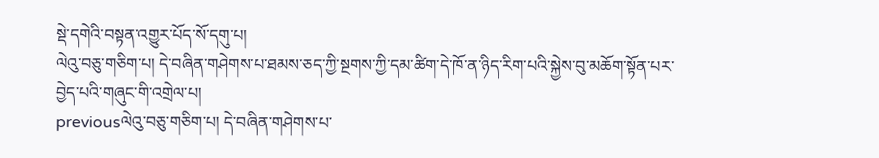སྡེ་དགེའི་བསྟན་འགྱུར་པོད་སོ་དགུ་པ།
ལེའུ་བཅུ་གཅིག་པ། དེ་བཞིན་གཤེགས་པ་ཐམས་ཅད་ཀྱི་སྔགས་ཀྱི་དམ་ཚིག་དེ་ཁོ་ན་ཉིད་རིག་པའི་སྐྱེས་བུ་མཆོག་སྟོན་པར་བྱེད་པའི་གཞུང་གི་འགྲེལ་པ།
previousལེའུ་བཅུ་གཅིག་པ། དེ་བཞིན་གཤེགས་པ་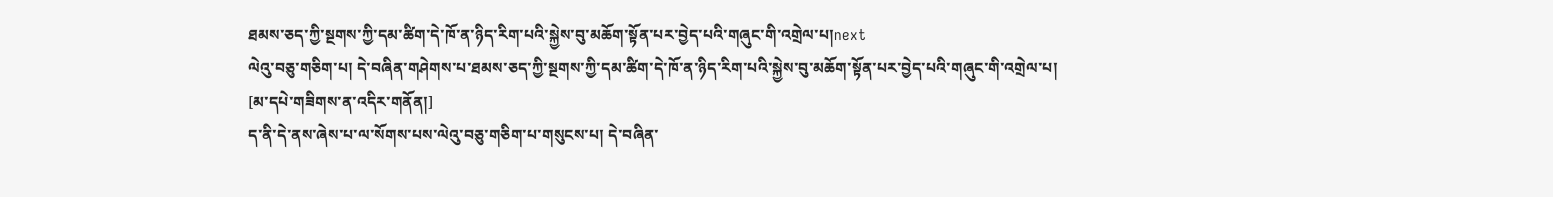ཐམས་ཅད་ཀྱི་སྔགས་ཀྱི་དམ་ཚིག་དེ་ཁོ་ན་ཉིད་རིག་པའི་སྐྱེས་བུ་མཆོག་སྟོན་པར་བྱེད་པའི་གཞུང་གི་འགྲེལ་པ།next
ལེའུ་བཅུ་གཅིག་པ། དེ་བཞིན་གཤེགས་པ་ཐམས་ཅད་ཀྱི་སྔགས་ཀྱི་དམ་ཚིག་དེ་ཁོ་ན་ཉིད་རིག་པའི་སྐྱེས་བུ་མཆོག་སྟོན་པར་བྱེད་པའི་གཞུང་གི་འགྲེལ་པ།
[མ་དཔེ་གཟིགས་ན་འདིར་གནོན།]
ད་ནི་དེ་ནས་ཞེས་པ་ལ་སོགས་པས་ལེའུ་བཅུ་གཅིག་པ་གསུངས་པ། དེ་བཞིན་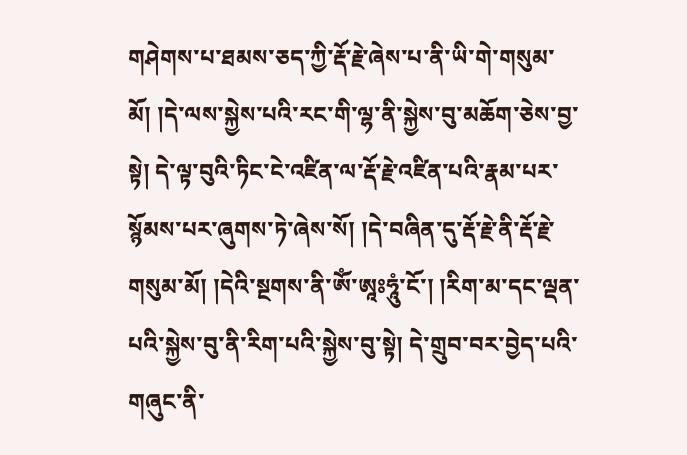གཤེགས་པ་ཐམས་ཅད་ཀྱི་རྡོ་རྗེ་ཞེས་པ་ནི་ཡི་གེ་གསུམ་མོ། །དེ་ལས་སྐྱེས་པའི་རང་གི་ལྷ་ནི་སྐྱེས་བུ་མཆོག་ཅེས་བྱ་སྟེ། དེ་ལྟ་བུའི་ཏིང་ངེ་འཛིན་ལ་རྡོ་རྗེ་འཛིན་པའི་རྣམ་པར་སྙོམས་པར་ཞུགས་ཏེ་ཞེས་སོ། །དེ་བཞིན་དུ་རྡོ་རྗེ་ནི་རྡོ་རྗེ་གསུམ་མོ། །དེའི་སྔགས་ནི་ཨོཾ་ཨཱཿཧཱུཾ་ངོ་། །རིག་མ་དང་ལྡན་པའི་སྐྱེས་བུ་ནི་རིག་པའི་སྐྱེས་བུ་སྟེ། དེ་གྲུབ་བར་བྱེད་པའི་གཞུང་ནི་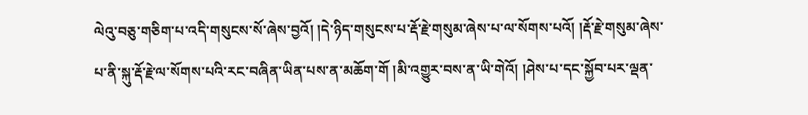ལེའུ་བཅུ་གཅིག་པ་འདི་གསུངས་སོ་ཞེས་བྱའོ། །དེ་ཉིད་གསུངས་པ་རྡོ་རྗེ་གསུམ་ཞེས་པ་ལ་སོགས་པའོ། །རྡོ་རྗེ་གསུམ་ཞེས་པ་ནི་སྐུ་རྡོ་རྗེ་ལ་སོགས་པའི་རང་བཞིན་ཡིན་པས་ན་མཆོག་གོ །མི་འགྱུར་བས་ན་ཡི་གེའོ། །ཤེས་པ་དང་སྐྱོབ་པར་ལྡན་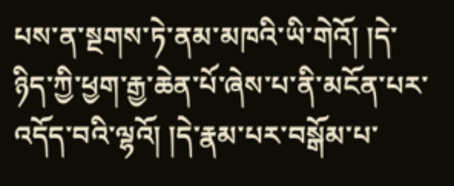པས་ན་སྔགས་ཏེ་ནམ་མཁའི་ཡི་གེའོ། །དེ་ཉིད་ཀྱི་ཕྱག་རྒྱ་ཆེན་པོ་ཞེས་པ་ནི་མངོན་པར་འདོད་བའི་ལྷའོ། །དེ་རྣམ་པར་བསྒོམ་པ་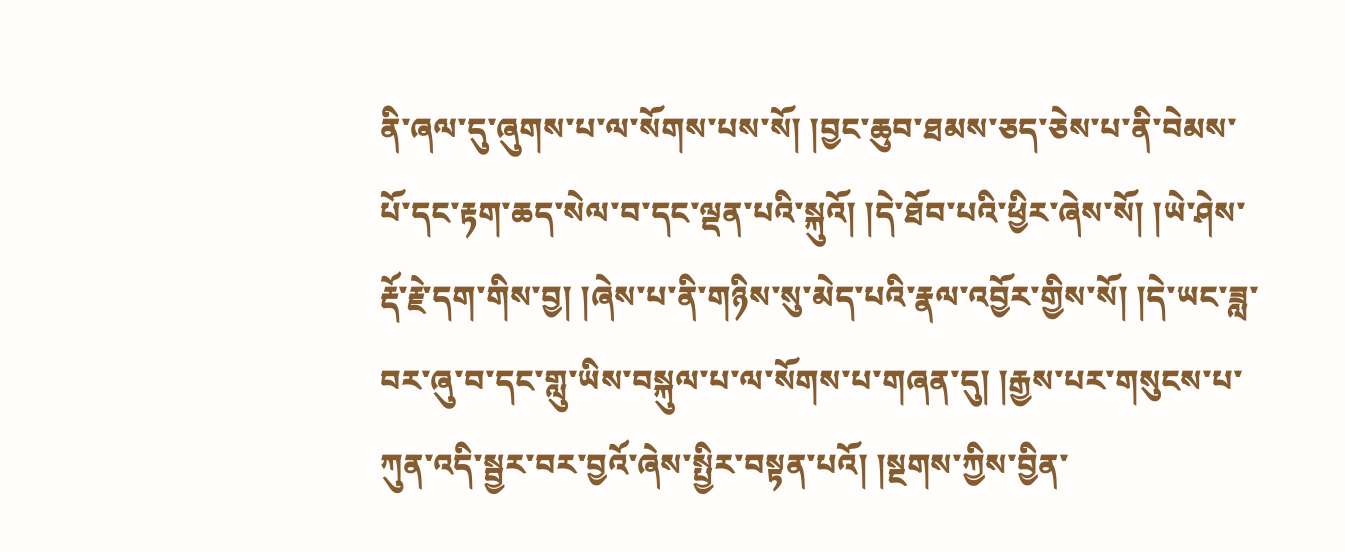ནི་ཞལ་དུ་ཞུགས་པ་ལ་སོགས་པས་སོ། །བྱང་ཆུབ་ཐམས་ཅད་ཅེས་པ་ནི་བེམས་པོ་དང་རྟག་ཆད་སེལ་བ་དང་ལྡན་པའི་སྐུའོ། །དེ་ཐོབ་པའི་ཕྱིར་ཞེས་སོ། །ཡེ་ཤེས་རྡོ་རྗེ་དག་གིས་བྱ། །ཞེས་པ་ནི་གཉིས་སུ་མེད་པའི་རྣལ་འབྱོར་གྱིས་སོ། །དེ་ཡང་ཟླ་བར་ཞུ་བ་དང་གླུ་ཡིས་བསྐུལ་པ་ལ་སོགས་པ་གཞན་དུ། །རྒྱས་པར་གསུངས་པ་ཀུན་འདི་སྦྱར་བར་བྱའོ་ཞེས་སྤྱིར་བསྟན་པའོ། །སྔགས་ཀྱིས་བྱིན་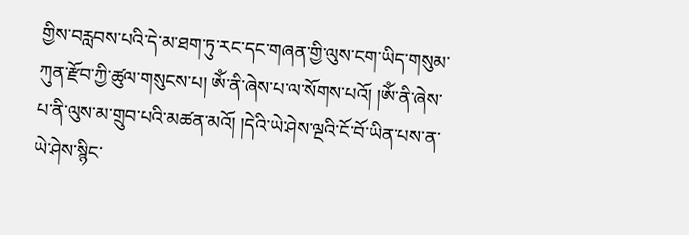གྱིས་བརླབས་པའི་དེ་མ་ཐག་ཏུ་རང་དང་གཞན་གྱི་ལུས་ངག་ཡིད་གསུམ་ཀུན་རྫོབ་ཀྱི་ཚུལ་གསུངས་པ། ཨོཾ་ནི་ཞེས་པ་ལ་སོགས་པའོ། །ཨོཾ་ནི་ཞེས་པ་ནི་ལུས་མ་གྲུབ་པའི་མཚན་མའོ། །དེའི་ཡེ་ཤེས་ལྔའི་ངོ་བོ་ཡིན་པས་ན་ཡེ་ཤེས་སྙིང་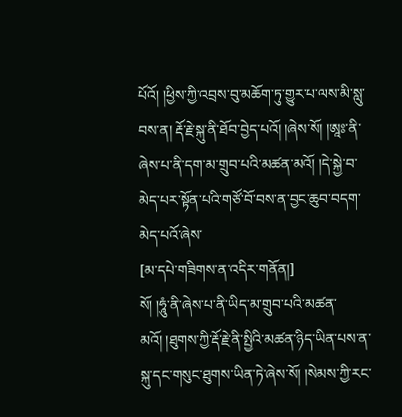པོའོ། །ཕྱིས་ཀྱི་འབྲས་བུ་མཆོག་ཏུ་གྱུར་པ་ལས་མི་སླུ་བས་ན། རྡོ་རྗེ་སྐུ་ནི་ཐོབ་བྱེད་པའོ། །ཞེས་སོ། །ཨཱཿ་ནི་ཞེས་པ་ནི་དག་མ་གྲུབ་པའི་མཚན་མའོ། །དེ་སྐྱེ་བ་མེད་པར་སྟོན་པའི་གཙོ་བོ་བས་ན་བྱང་ཆུབ་བདག་མེད་པའོ་ཞེས་
[མ་དཔེ་གཟིགས་ན་འདིར་གནོན།]
སོ། །ཧཱུཾ་ནི་ཞེས་པ་ནི་ཡིད་མ་གྲུབ་པའི་མཚན་མའོ། །ཐུགས་ཀྱི་རྡོ་རྗེ་ནི་སྤྱིའི་མཚན་ཉིད་ཡིན་པས་ན་སྐུ་དང་གསུང་ཐུགས་ཡིན་ཏེ་ཞེས་སོ། །སེམས་ཀྱི་རང་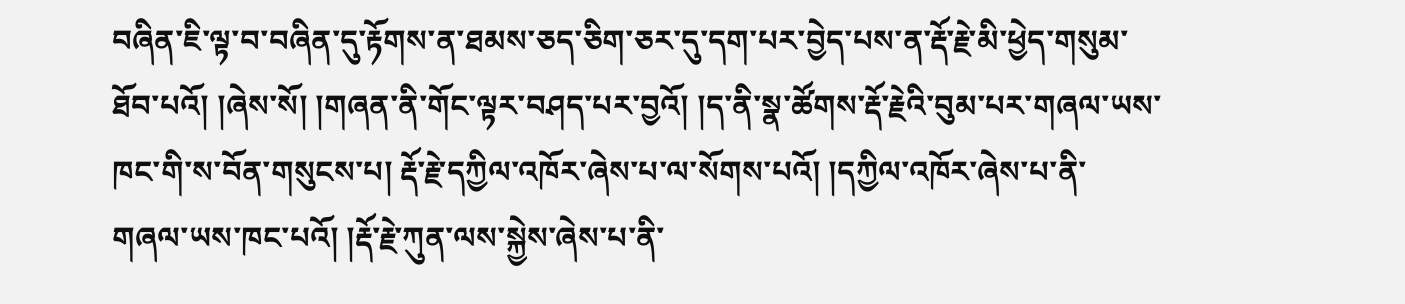བཞིན་ཇི་ལྟ་བ་བཞིན་དུ་རྟོགས་ན་ཐམས་ཅད་ཅིག་ཅར་དུ་དག་པར་བྱེད་པས་ན་རྡོ་རྗེ་མི་ཕྱེད་གསུམ་ཐོབ་པའོ། །ཞེས་སོ། །གཞན་ནི་གོང་ལྟར་བཤད་པར་བྱའོ། །ད་ནི་སྣ་ཚོགས་རྡོ་རྗེའི་བུམ་པར་གཞལ་ཡས་ཁང་གི་ས་བོན་གསུངས་པ། རྡོ་རྗེ་དཀྱིལ་འཁོར་ཞེས་པ་ལ་སོགས་པའོ། །དཀྱིལ་འཁོར་ཞེས་པ་ནི་གཞལ་ཡས་ཁང་པའོ། །རྡོ་རྗེ་ཀུན་ལས་སྐྱེས་ཞེས་པ་ནི་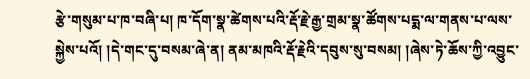རྩེ་གསུམ་པ་ཁ་བཞི་པ། ཁ་དོག་སྣ་ཚེགས་པའི་རྡོ་རྗེ་རྒྱ་གྲམ་སྣ་ཚོགས་པདྨ་ལ་གནས་པ་ལས་སྐྱེས་པའོ། །དེ་གང་དུ་བསམ་ཞེ་ན། ནམ་མཁའི་རྡོ་རྗེའི་དབུས་སུ་བསམ། །ཞེས་ཏེ་ཆོས་ཀྱི་འབྱུང་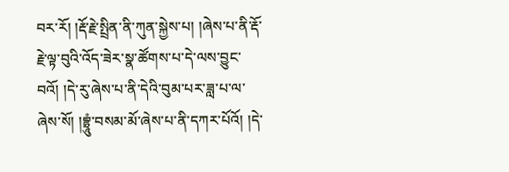བར་རོ། །རྡོ་རྗེ་སྤྲིན་ནི་ཀུན་སྐྱེས་པ། །ཞེས་པ་ནི་རྡོ་རྗེ་ལྟ་བུའི་འོད་ཟེར་སྣ་ཚོགས་པ་དེ་ལས་བྱུང་བའོ། །དེ་རུ་ཞེས་པ་ནི་དེའི་བུམ་པར་ཟླ་པ་ལ་ཞེས་སོ། །བྷྲཱུཾ་བསམ་མོ་ཞེས་པ་ནི་དཀར་པོའོ། །དེ་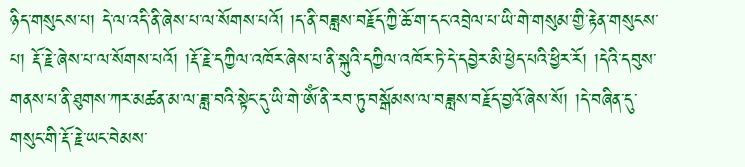ཉིད་གསུངས་པ། དེ་ལ་འདི་ནི་ཞེས་པ་ལ་སོགས་པའོ། །ད་ནི་བཟླས་བརྗོད་ཀྱི་ཆོ་ག་དང་འབྲེལ་པ་ཡི་གེ་གསུམ་གྱི་རྟེན་གསུངས་པ། རྡོ་རྗེ་ཞེས་པ་ལ་སོགས་པའོ། །རྡོ་རྗེ་དཀྱིལ་འཁོར་ཞེས་པ་ནི་སྐུའི་དཀྱིལ་འཁོར་ཏེ་དེ་དབྱེར་མི་ཕྱེད་པའི་ཕྱིར་རོ། །དེའི་དབུས་གནས་པ་ནི་ཐུགས་ཀར་མཚན་མ་ལ་ཟླ་བའི་སྟེང་དུ་ཡི་གེ་ཨོཾ་ནི་རབ་ཏུ་བསྒོམས་ལ་བཟླས་བརྗོད་བྱའོ་ཞེས་སོ། །དེ་བཞིན་དུ་གསུང་གི་རྡོ་རྗེ་ཡང་བེམས་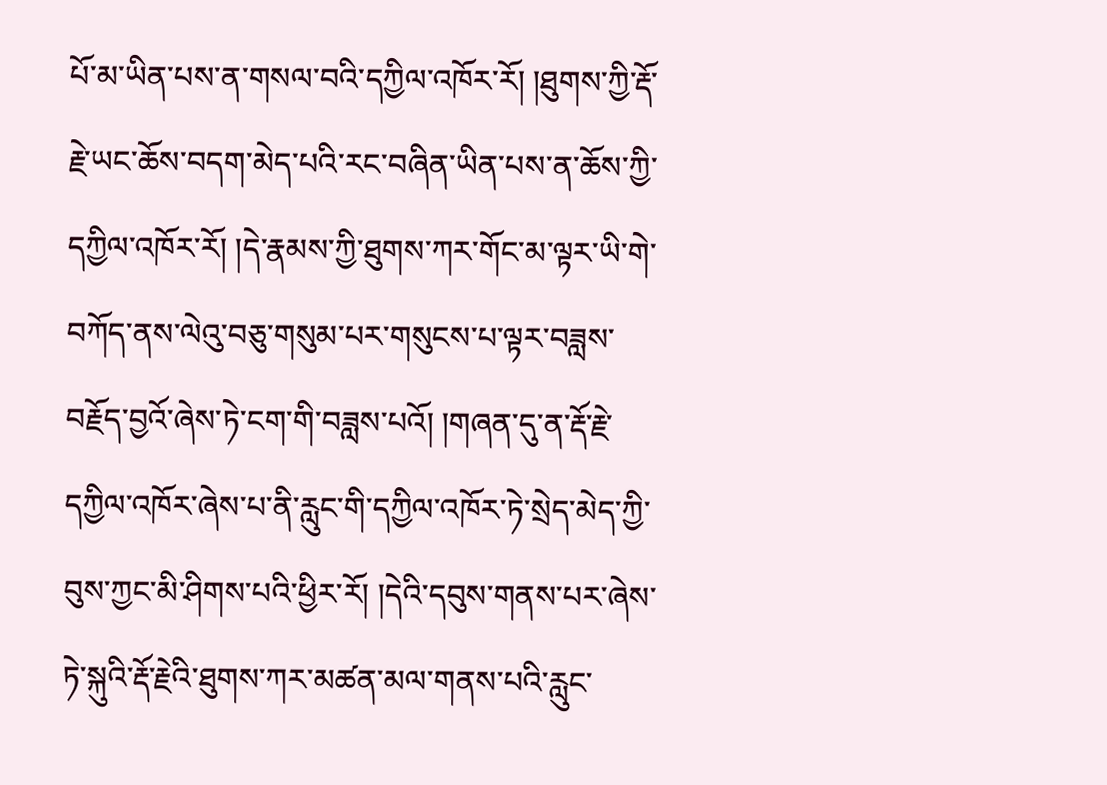པོ་མ་ཡིན་པས་ན་གསལ་བའི་དཀྱིལ་འཁོར་རོ། །ཐུགས་ཀྱི་རྡོ་རྗེ་ཡང་ཆོས་བདག་མེད་པའི་རང་བཞིན་ཡིན་པས་ན་ཆོས་ཀྱི་དཀྱིལ་འཁོར་རོ། །དེ་རྣམས་ཀྱི་ཐུགས་ཀར་གོང་མ་ལྟར་ཡི་གེ་བཀོད་ནས་ལེའུ་བཅུ་གསུམ་པར་གསུངས་པ་ལྟར་བཟླས་བརྗོད་བྱའོ་ཞེས་ཏེ་ངག་གི་བཟླས་པའོ། །གཞན་དུ་ན་རྡོ་རྗེ་དཀྱིལ་འཁོར་ཞེས་པ་ནི་རླུང་གི་དཀྱིལ་འཁོར་ཏེ་སྲེད་མེད་ཀྱི་བུས་ཀྱང་མི་ཤིགས་པའི་ཕྱིར་རོ། །དེའི་དབུས་གནས་པར་ཞེས་ཏེ་སྐུའི་རྡོ་རྗེའི་ཐུགས་ཀར་མཚན་མལ་གནས་པའི་རླུང་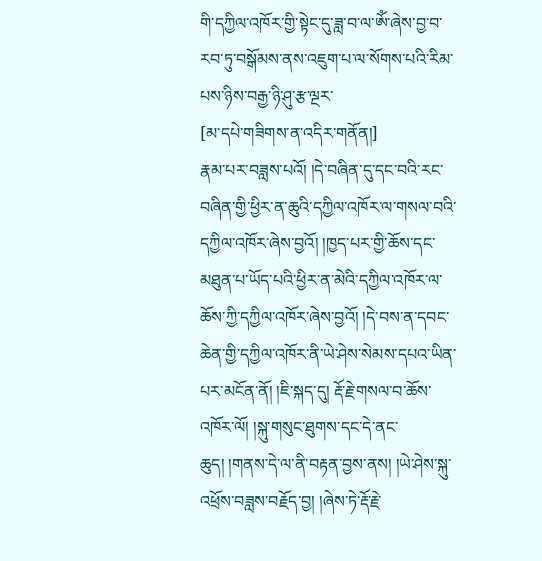གི་དཀྱིལ་འཁོར་གྱི་སྟེང་དུ་ཟླ་བ་ལ་ཨོཾ་ཞེས་བྱ་བ་རབ་ཏུ་བསྒོམས་ནས་འཇུག་པ་ལ་སོགས་པའི་རིམ་པས་ཉིས་བརྒྱ་ཉི་ཤུ་རྩ་ལྔར་
[མ་དཔེ་གཟིགས་ན་འདིར་གནོན།]
རྣམ་པར་བཟླས་པའོ། །དེ་བཞིན་དུ་དང་བའི་རང་བཞིན་གྱི་ཕྱིར་ན་ཆུའི་དཀྱིལ་འཁོར་ལ་གསལ་བའི་དཀྱིལ་འཁོར་ཞེས་བྱའོ། །ཁྱད་པར་གྱི་ཆོས་དང་མཐུན་པ་ཡོད་པའི་ཕྱིར་ན་མེའི་དཀྱིལ་འཁོར་ལ་ཆོས་ཀྱི་དཀྱིལ་འཁོར་ཞེས་བྱའོ། །དེ་བས་ན་དབང་ཆེན་གྱི་དཀྱིལ་འཁོར་ནི་ཡེ་ཤེས་སེམས་དཔའ་ཡིན་པར་མངོན་ནོ། །ཇི་སྐད་དུ། རྡོ་རྗེ་གསལ་བ་ཆོས་འཁོར་ལོ། །སྐུ་གསུང་ཐུགས་དང་དེ་ནང་ཆུད། །གནས་དེ་ལ་ནི་བརྟན་བྱས་ནས། །ཡེ་ཤེས་སྐུ་འཕྲོས་བཟླས་བརྗོད་བྱ། །ཞེས་ཏེ་རྡོ་རྗེ་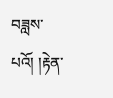བཟླས་པའོ། །རྟེན་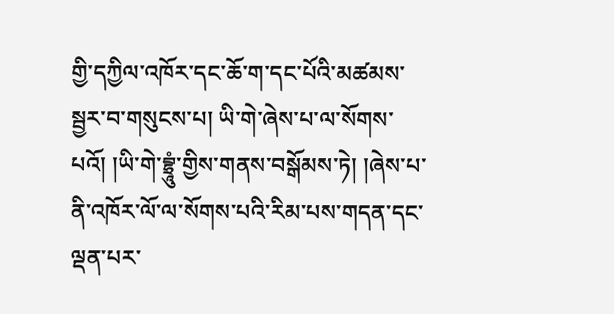གྱི་དཀྱིལ་འཁོར་དང་ཆོ་ག་དང་པོའི་མཚམས་སྦྱར་བ་གསུངས་པ། ཡི་གེ་ཞེས་པ་ལ་སོགས་པའོ། །ཡི་གེ་བྷྲཱུཾ་གྱིས་གནས་བསྒོམས་ཏེ། །ཞེས་པ་ནི་འཁོར་ལོ་ལ་སོགས་པའི་རིམ་པས་གདན་དང་ལྡན་པར་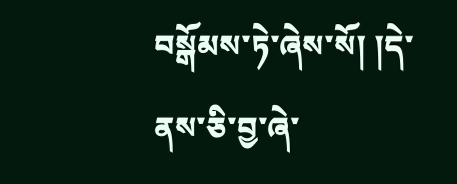བསྒོམས་ཏེ་ཞེས་སོ། །དེ་ནས་ཅི་བྱ་ཞེ་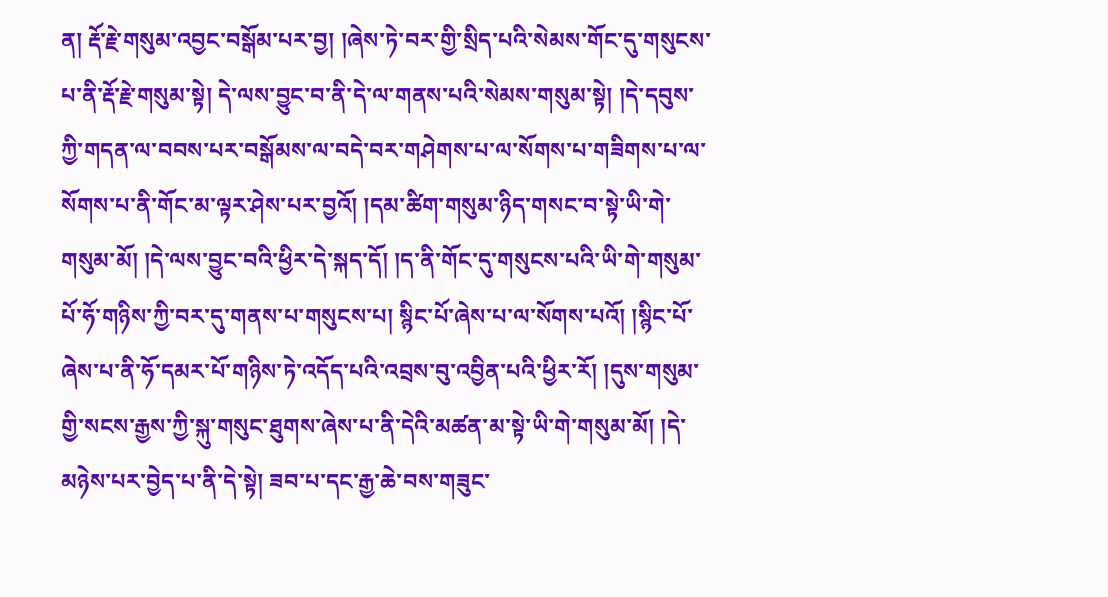ན། རྡོ་རྗེ་གསུམ་འབྱང་བསྒོམ་པར་བྱ། །ཞེས་ཏེ་བར་གྱི་སྲིད་པའི་སེམས་གོང་དུ་གསུངས་པ་ནི་རྡོ་རྗེ་གསུམ་སྟེ། དེ་ལས་བྱུང་བ་ནི་དེ་ལ་གནས་པའི་སེམས་གསུམ་སྟེ། །དེ་དབུས་ཀྱི་གདན་ལ་བབས་པར་བསྒོམས་ལ་བདེ་བར་གཤེགས་པ་ལ་སོགས་པ་གཟིགས་པ་ལ་སོགས་པ་ནི་གོང་མ་ལྟར་ཤེས་པར་བྱའོ། །དམ་ཚིག་གསུམ་ཉིད་གསང་བ་སྟེ་ཡི་གེ་གསུམ་མོ། །དེ་ལས་བྱུང་བའི་ཕྱིར་དེ་སྐད་དོ། །ད་ནི་གོང་དུ་གསུངས་པའི་ཡི་གེ་གསུམ་པོ་ཧོ་གཉིས་ཀྱི་བར་དུ་གནས་པ་གསུངས་པ། སྙིང་པོ་ཞེས་པ་ལ་སོགས་པའོ། །སྙིང་པོ་ཞེས་པ་ནི་ཧོ་དམར་པོ་གཉིས་ཏེ་འདོད་པའི་འབྲས་བུ་འབྱིན་པའི་ཕྱིར་རོ། །དུས་གསུམ་གྱི་སངས་རྒྱས་ཀྱི་སྐུ་གསུང་ཐུགས་ཞེས་པ་ནི་དེའི་མཚན་མ་སྟེ་ཡི་གེ་གསུམ་མོ། །དེ་མཉེས་པར་བྱེད་པ་ནི་དེ་སྟེ། ཟབ་པ་དང་རྒྱ་ཆེ་བས་གཟུང་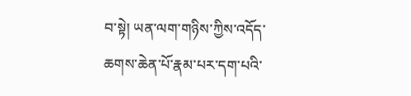བ་སྟེ། ཡན་ལག་གཉིས་ཀྱིས་འདོད་ཆགས་ཆེན་པོ་རྣམ་པར་དག་པའི་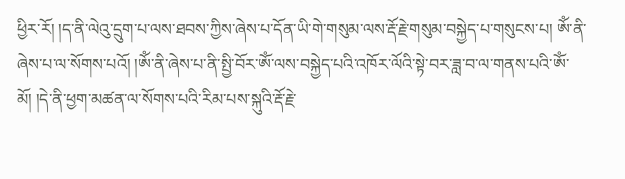ཕྱིར་རོ། །ད་ནི་ལེའུ་དྲུག་པ་ལས་ཐབས་ཀྱིས་ཞེས་པ་དོན་ཡི་གེ་གསུམ་ལས་རྡོ་རྗེ་གསུམ་བསྐྱེད་པ་གསུངས་པ། ཨོཾ་ནི་ཞེས་པ་ལ་སོགས་པའོ། །ཨོཾ་ནི་ཞེས་པ་ནི་སྤྱི་བོར་ཨོཾ་ལས་བསྐྱེད་པའི་འཁོར་ལོའི་སྟེ་བར་ཟླ་བ་ལ་གནས་པའི་ཨོཾ་མོ། །དེ་ནི་ཕྱག་མཚན་ལ་སོགས་པའི་རིམ་པས་སྐུའི་རྡོ་རྗེ་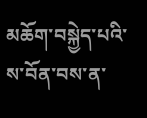མཆོག་བསྐྱེད་པའི་ས་བོན་བས་ན་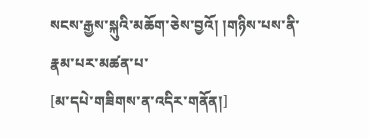སངས་རྒྱས་སྐུའི་མཆོག་ཅེས་བྱའོ། །གཉིས་པས་ནི་རྣམ་པར་མཚན་པ་
[མ་དཔེ་གཟིགས་ན་འདིར་གནོན།]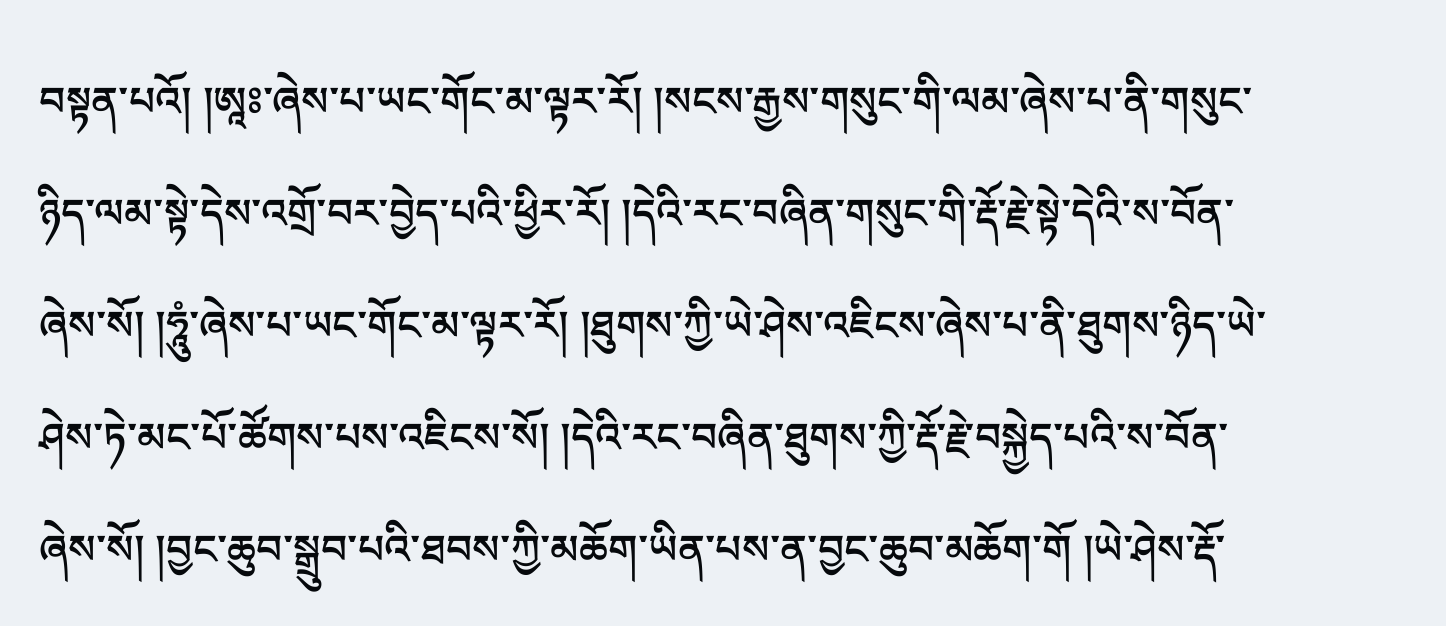བསྟན་པའོ། །ཨཱཿ་ཞེས་པ་ཡང་གོང་མ་ལྟར་རོ། །སངས་རྒྱས་གསུང་གི་ལམ་ཞེས་པ་ནི་གསུང་ཉིད་ལམ་སྟེ་དེས་འགྲོ་བར་བྱེད་པའི་ཕྱིར་རོ། །དེའི་རང་བཞིན་གསུང་གི་རྡོ་རྗེ་སྟེ་དེའི་ས་བོན་ཞེས་སོ། །ཧཱུཾ་ཞེས་པ་ཡང་གོང་མ་ལྟར་རོ། །ཐུགས་ཀྱི་ཡེ་ཤེས་འཇིངས་ཞེས་པ་ནི་ཐུགས་ཉིད་ཡེ་ཤེས་ཏེ་མང་པོ་ཚོགས་པས་འཇིངས་སོ། །དེའི་རང་བཞིན་ཐུགས་ཀྱི་རྡོ་རྗེ་བསྐྱེད་པའི་ས་བོན་ཞེས་སོ། །བྱང་ཆུབ་སྒྲུབ་པའི་ཐབས་ཀྱི་མཆོག་ཡིན་པས་ན་བྱང་ཆུབ་མཆོག་གོ །ཡེ་ཤེས་རྡོ་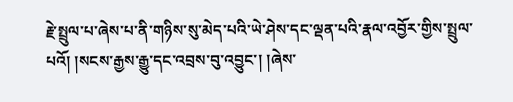རྗེ་སྤྲུལ་པ་ཞེས་པ་ནི་གཉིས་སུ་མེད་པའི་ཡེ་ཤེས་དང་ལྡན་པའི་རྣལ་འབྱོར་གྱིས་སྤྲུལ་པའོ། །སངས་རྒྱས་རྒྱུ་དང་འབྲས་བུ་འབྱུང་། །ཞེས་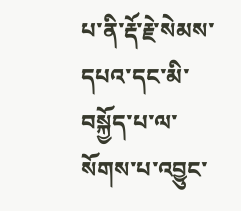པ་ནི་རྡོ་རྗེ་སེམས་དཔའ་དང་མི་བསྐྱོད་པ་ལ་སོགས་པ་འབྱུང་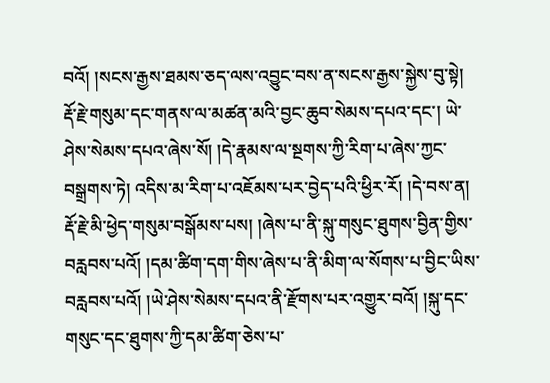བའོ། །སངས་རྒྱས་ཐམས་ཅད་ལས་འབྱུང་བས་ན་སངས་རྒྱས་སྐྱེས་བུ་སྟེ། རྡོ་རྗེ་གསུམ་དང་གནས་ལ་མཚན་མའི་བྱང་ཆུབ་སེམས་དཔའ་དང་། ཡེ་ཤེས་སེམས་དཔའ་ཞེས་སོ། །དེ་རྣམས་ལ་སྔགས་ཀྱི་རིག་པ་ཞེས་ཀྱང་བསྒྲགས་ཏེ། འདིས་མ་རིག་པ་འཇོམས་པར་བྱེད་པའི་ཕྱིར་རོ། །དེ་བས་ན། རྡོ་རྗེ་མི་ཕྱེད་གསུམ་བསྒོམས་པས། །ཞེས་པ་ནི་སྐུ་གསུང་ཐུགས་བྱིན་གྱིས་བརླབས་པའོ། །དམ་ཚིག་དག་གིས་ཞེས་པ་ནི་མིག་ལ་སོགས་པ་བྱིང་ཡིས་བརླབས་པའོ། །ཡེ་ཤེས་སེམས་དཔའ་ནི་རྫོགས་པར་འགྱུར་བའོ། །སྐུ་དང་གསུང་དང་ཐུགས་ཀྱི་དམ་ཚིག་ཅེས་པ་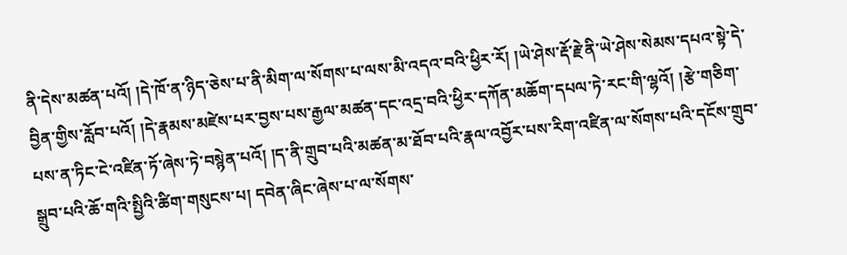ནི་དེས་མཚན་པའོ། །དེ་ཁོ་ན་ཉིད་ཅེས་པ་ནི་མིག་ལ་སོགས་པ་ལས་མི་འདའ་བའི་ཕྱིར་རོ། །ཡེ་ཤེས་རྡོ་རྗེ་ནི་ཡེ་ཤེས་སེམས་དཔའ་སྟེ་དེ་བྱིན་གྱིས་རློབ་པའོ། །དེ་རྣམས་མཛེས་པར་བྱས་པས་རྒྱལ་མཚན་དང་འདྲ་བའི་ཕྱིར་དཀོན་མཆོག་དཔལ་ཏེ་རང་གི་ལྷའོ། །རྩེ་གཅིག་པས་ན་ཏིང་ངེ་འཛིན་ཏོ་ཞེས་ཏེ་བསྙེན་པའོ། །ད་ནི་གྲུབ་པའི་མཚན་མ་ཐོབ་པའི་རྣལ་འབྱོར་པས་རིག་འཛིན་ལ་སོགས་པའི་དངོས་གྲུབ་སྒྲུབ་པའི་ཆོ་གའི་སྤྱིའི་ཚིག་གསུངས་པ། དབེན་ཞིང་ཞེས་པ་ལ་སོགས་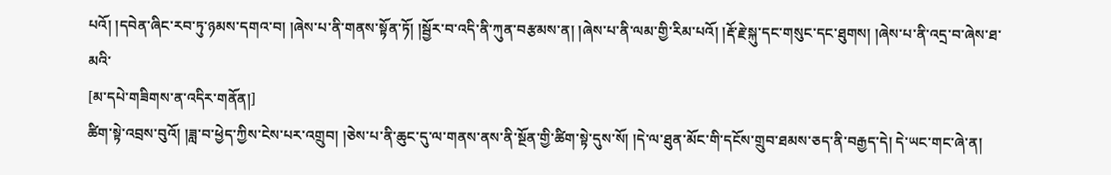པའོ། །དབེན་ཞིང་རབ་ཏུ་ཉམས་དགའ་བ། །ཞེས་པ་ནི་གནས་སྟོན་ཏོ། །སྦྱོར་བ་འདི་ནི་ཀུན་བརྩམས་ན། །ཞེས་པ་ནི་ལམ་གྱི་རིམ་པའོ། །རྡོ་རྗེ་སྐུ་དང་གསུང་དང་ཐུགས། །ཞེས་པ་ནི་འདྲ་བ་ཞེས་ཐ་མའི་
[མ་དཔེ་གཟིགས་ན་འདིར་གནོན།]
ཚིག་སྟེ་འབྲས་བུའོ། །ཟླ་བ་ཕྱེད་ཀྱིས་ངེས་པར་འགྲུབ། །ཅེས་པ་ནི་ཆུང་དུ་ལ་གནས་ནས་ནི་སྔོན་གྱི་ཚིག་སྟེ་དུས་སོ། །དེ་ལ་ཐུན་མོང་གི་དངོས་གྲུབ་ཐམས་ཅད་ནི་བརྒྱད་དེ། དེ་ཡང་གང་ཞེ་ན།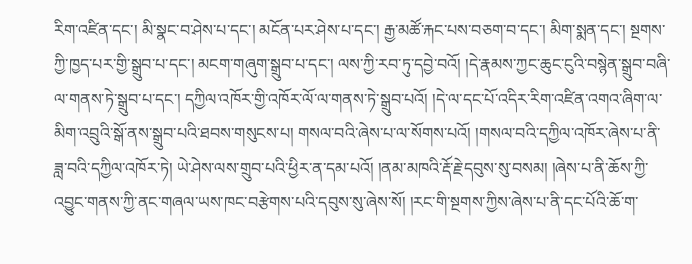རིག་འཛིན་དང་། མི་སྣང་བ་ཤེས་པ་དང་། མངོན་པར་ཤེས་པ་དང་། རྒྱ་མཚོ་རྐང་པས་བཅག་བ་དང་། མིག་སྨན་དང་། སྔགས་ཀྱི་ཁྱད་པར་གྱི་སྒྲུབ་པ་དང་། མངག་གཞུག་སྒྲུབ་པ་དང་། ལས་ཀྱི་རབ་ཏུ་དབྱེ་བའོ། །དེ་རྣམས་ཀྱང་ཆུང་ངུའི་བསྙེན་སྒྲུབ་བཞི་ལ་གནས་ཏེ་སྒྲུབ་པ་དང་། དཀྱིལ་འཁོར་གྱི་འཁོར་ལོ་ལ་གནས་ཏེ་སྒྲུབ་པའོ། །དེ་ལ་དང་པོ་འདིར་རིག་འཛིན་འགའ་ཞིག་ལ་མིག་འབྲུའི་སྒོ་ནས་སྒྲུབ་པའི་ཐབས་གསུངས་པ། གསལ་བའི་ཞེས་པ་ལ་སོགས་པའོ། །གསལ་བའི་དཀྱིལ་འཁོར་ཞེས་པ་ནི་ཟླ་བའི་དཀྱིལ་འཁོར་ཏེ། ཡེ་ཤེས་ལས་གྲུབ་པའི་ཕྱིར་ན་དམ་པའོ། །ནམ་མཁའི་རྡོ་རྗེ་དབུས་སུ་བསམ། །ཞེས་པ་ནི་ཆོས་ཀྱི་འབྱུང་གནས་ཀྱི་ནང་གཞལ་ཡས་ཁང་བརྩེགས་པའི་དབུས་སུ་ཞེས་སོ། །རང་གི་སྔགས་ཀྱིས་ཞེས་པ་ནི་དང་པོའི་ཆོ་ག་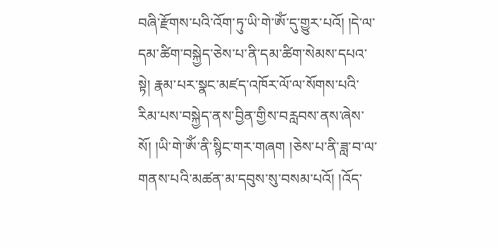བཞི་རྫོགས་པའི་འོག་ཏུ་ཡི་གེ་ཨོཾ་དུ་གྱུར་པའོ། །དེ་ལ་དམ་ཚིག་བསྐྱེད་ཅེས་པ་ནི་དམ་ཚིག་སེམས་དཔའ་སྟེ། རྣམ་པར་སྣང་མཛད་འཁོར་ལོ་ལ་སོགས་པའི་རིམ་པས་བསྐྱེད་ནས་བྱིན་གྱིས་བརླབས་ནས་ཞེས་སོ། །ཡི་གེ་ཨོཾ་ནི་སྙིང་གར་གཞག །ཅེས་པ་ནི་ཟླ་བ་ལ་གནས་པའི་མཚན་མ་དབུས་སུ་བསམ་པའོ། །འོད་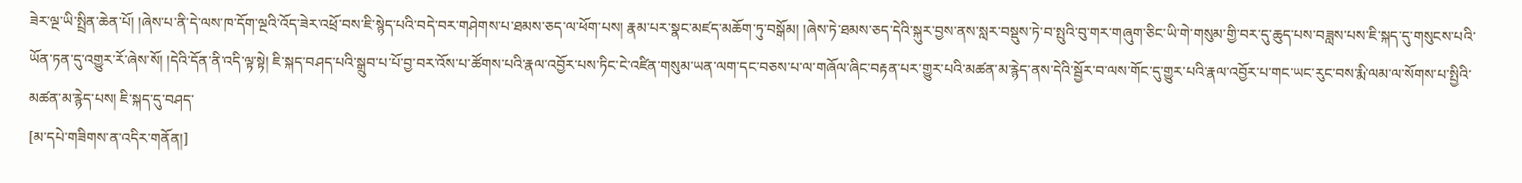ཟེར་ལྔ་ཡི་སྤྲིན་ཆེན་པོ། །ཞེས་པ་ནི་དེ་ལས་ཁ་དོག་ལྔའི་འོད་ཟེར་འཕྲོ་བས་ཇི་སྙེད་པའི་བདེ་བར་གཤེགས་པ་ཐམས་ཅད་ལ་ཕོག་པས། རྣམ་པར་སྣང་མཛད་མཆོག་ཏུ་བསྒོམ། །ཞེས་ཏེ་ཐམས་ཅད་དེའི་སྐུར་བྱས་ནས་སླར་བསྡུས་ཏེ་བ་སྤུའི་བུ་གར་གཞུག་ཅིང་ཡི་གེ་གསུམ་གྱི་བར་དུ་ཆུད་པས་བཟླས་པས་ཇི་སྐད་དུ་གསུངས་པའི་ཡོན་ཏན་དུ་འགྱུར་རོ་ཞེས་སོ། །དེའི་དོན་ནི་འདི་ལྟ་སྟེ། ཇི་སྐད་བཤད་པའི་སྒྲུབ་པ་པོ་བྱ་བར་འོས་པ་ཚོགས་པའི་རྣལ་འབྱོར་པས་ཏིང་ངེ་འཛིན་གསུམ་ཡན་ལག་དང་བཅས་པ་ལ་གཞོལ་ཞིང་བརྟན་པར་གྱུར་པའི་མཚན་མ་རྙེད་ནས་དེའི་སྦྱོར་བ་ལས་གོང་དུ་གྱུར་པའི་རྣལ་འབྱོར་པ་གང་ཡང་རུང་བས་རྨི་ལམ་ལ་སོགས་པ་སྤྱིའི་མཚན་མ་རྙེད་པས། ཇི་སྐད་དུ་བཤད་
[མ་དཔེ་གཟིགས་ན་འདིར་གནོན།]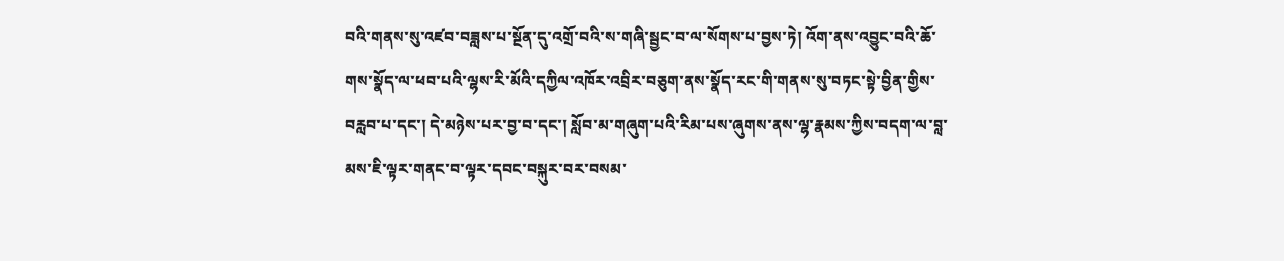བའི་གནས་སུ་འཛབ་བཟླས་པ་སྔོན་དུ་འགྲོ་བའི་ས་གཞི་སྦྱང་བ་ལ་སོགས་པ་བྱས་ཏེ། འོག་ནས་འབྱུང་བའི་ཆོ་གས་སྣོད་ལ་ཕབ་པའི་ལྷས་རི་མོའི་དཀྱིལ་འཁོར་འབྲིར་བཅུག་ནས་སྣོད་རང་གི་གནས་སུ་བཏང་སྟེ་བྱིན་གྱིས་བརླབ་པ་དང་། དེ་མཉེས་པར་བྱ་བ་དང་། སློབ་མ་གཞུག་པའི་རིམ་པས་ཞུགས་ནས་ལྷ་རྣམས་ཀྱིས་བདག་ལ་བླ་མས་ཇི་ལྟར་གནང་བ་ལྟར་དབང་བསྐུར་བར་བསམ་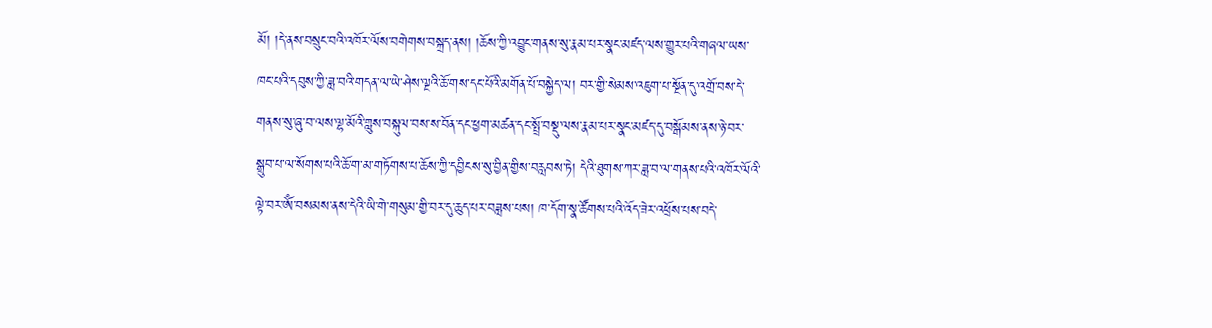མོ། །དེ་ནས་བསྲུང་བའི་འཁོར་ལོས་བགེགས་བསྐྲད་ནས། །ཆོས་ཀྱི་འབྱུང་གནས་སུ་རྣམ་པར་སྣང་མཛད་ལས་གྱུར་པའི་གཞལ་ཡས་ཁང་པའི་དབུས་ཀྱི་ཟླ་བའི་གདན་ལ་ཡེ་ཤེས་ལྔའི་ཆོ་གས་དང་པོའི་མགོན་པོ་བསྐྱེད་ལ། བར་གྱི་སེམས་འཇུག་པ་སྔོན་དུ་འགྲོ་བས་དེ་གནས་སུ་ཞུ་བ་ལས་ལྷ་མོའི་གླུས་བསྐུལ་བས་ས་བོན་དང་ཕྱག་མཚན་དང་སྤྲོ་བསྡུ་ལས་རྣམ་པར་སྣང་མཛད་དུ་བསྒོམས་ནས་ཉེ་བར་སྒྲུབ་པ་ལ་སོགས་པའི་ཆོ་ག་མ་གཏོགས་པ་ཆོས་ཀྱི་དབྱིངས་སུ་བྱིན་གྱིས་བརླབས་ཏེ། དེའི་ཐུགས་ཀར་ཟླ་བ་ལ་གནས་པའི་འཁོར་ལོའི་ལྟེ་བར་ཨོཾ་བསམས་ནས་དེའི་ཡི་གེ་གསུམ་གྱི་བར་དུ་ཆུད་པར་བཟླས་པས། ཁ་དོག་སྣ་ཚོགས་པའི་འོད་ཟེར་འཕྲོས་པས་བདེ་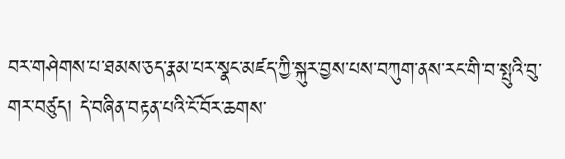བར་གཤེགས་པ་ཐམས་ཅད་རྣམ་པར་སྣང་མཛད་ཀྱི་སྐུར་བྱས་པས་བཀུག་ནས་རང་གི་བ་སྤུའི་བུ་གར་བཙུད། དེ་བཞིན་བརྟན་པའི་ངོ་བོར་ཆགས་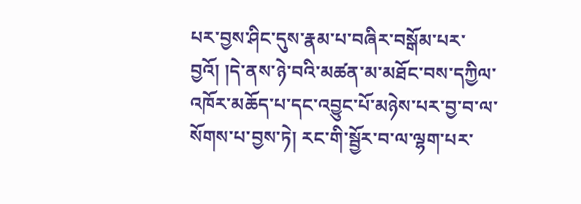པར་བྱས་ཤིང་དུས་རྣམ་པ་བཞིར་བསྒོམ་པར་བྱའོ། །དེ་ནས་ཉེ་བའི་མཚན་མ་མཐོང་བས་དཀྱིལ་འཁོར་མཆོད་པ་དང་འབྱུང་པོ་མཉེས་པར་བྱ་བ་ལ་སོགས་པ་བྱས་ཏེ། རང་གི་སྦྱོར་བ་ལ་ལྷག་པར་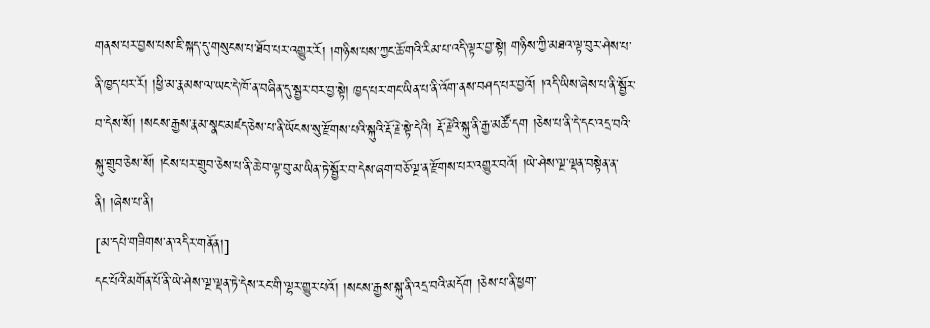གནས་པར་བྱས་པས་ཇི་སྐད་དུ་གསུངས་པ་ཐོབ་པར་འགྱུར་རོ། །གཉིས་པས་ཀྱང་ཆོ་གའི་རིམ་པ་འདི་ལྟར་བྱ་སྟེ། གཉིས་ཀྱི་མཐའ་ལྟ་བུར་ཤེས་པ་ནི་ཁྱད་པར་རོ། །ཕྱི་མ་རྣམས་ལ་ཡང་དེ་ཁོ་ན་བཞིན་དུ་སྦྱར་བར་བྱ་སྟེ། ཁྱད་པར་གང་ཡིན་པ་ནི་འོག་ནས་བཤད་པར་བྱའོ། །འདི་ཡིས་ཞེས་པ་ནི་སྦྱོར་བ་དེས་སོ། །སངས་རྒྱས་རྣམ་སྣང་མཛད་ཅེས་པ་ནི་ཡོངས་སུ་རྫོགས་པའི་སྐུའི་རྡོ་རྗེ་སྟེ་དེའི། རྡོ་རྗེའི་སྐུ་ནི་རྒྱ་མཚོ་དག །ཅེས་པ་ནི་དེ་དང་འདྲ་བའི་སྐུ་གྲུབ་ཅེས་སོ། །ངེས་པར་གྲུབ་ཅེས་པ་ནི་ཆེ་བ་ལྟ་བུ་མ་ཡིན་ཏེ་སྦྱོར་བ་དེས་ཞག་བཅོ་ལྔ་ན་རྫོགས་པར་འགྱུར་བའོ། །ཡེ་ཤེས་ལྔ་ལྡན་བསྟེན་ན་ནི། །ཞེས་པ་ནི།
[མ་དཔེ་གཟིགས་ན་འདིར་གནོན།]
དང་པོའི་མགོན་པོ་ནི་ཡེ་ཤེས་ལྔ་ལྡན་ཏེ་དེས་རང་གི་ལྷར་གྱུར་པའོ། །སངས་རྒྱས་སྐུ་ནི་འདྲ་བའི་མདོག །ཅེས་པ་ནི་ཕྱག་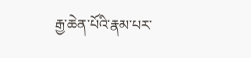རྒྱ་ཆེན་པོའི་རྣམ་པར་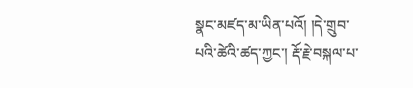སྣང་མཛད་མ་ཡིན་པའོ། །དེ་གྲུབ་པའི་ཚེའི་ཚད་ཀྱང་། རྡོ་རྗེ་བསྐལ་པ་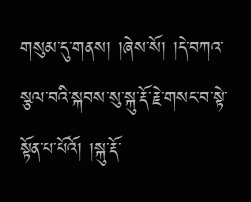གསུམ་དུ་གནས། །ཞེས་སོ། །དེ་བཀའ་སྩལ་བའི་སྐབས་སུ་སྐུ་རྡོ་རྗེ་གསང་བ་སྟེ་སྟོན་པ་པོའོ། །སྐུ་རྡོ་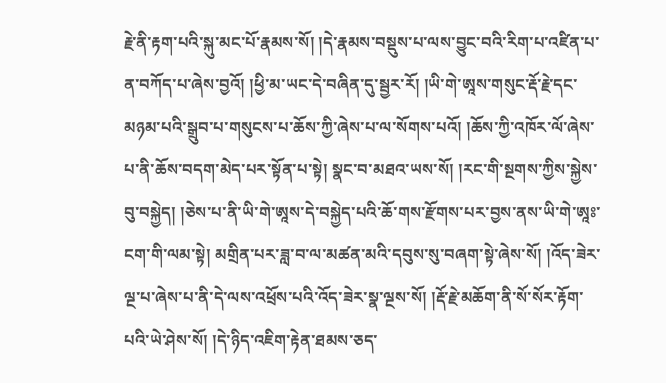རྗེ་ནི་རྟག་པའི་སྐུ་མང་པོ་རྣམས་སོ། །དེ་རྣམས་བསྡུས་པ་ལས་བྱུང་བའི་རིག་པ་འཛིན་པ་ན་བཀོད་པ་ཞེས་བྱའོ། །ཕྱི་མ་ཡང་དེ་བཞིན་དུ་སྦྱར་རོ། །ཡི་གེ་ཨཱས་གསུང་རྡོ་རྗེ་དང་མཉམ་པའི་སྒྲུབ་པ་གསུངས་པ་ཆོས་ཀྱི་ཞེས་པ་ལ་སོགས་པའོ། །ཆོས་ཀྱི་འཁོར་ལོ་ཞེས་པ་ནི་ཆོས་བདག་མེད་པར་སྟོན་པ་སྟེ། སྣང་བ་མཐའ་ཡས་སོ། །རང་གི་སྔགས་ཀྱིས་སྐྱེས་བུ་བསྐྱེད། །ཅེས་པ་ནི་ཡི་གེ་ཨཱས་དེ་བསྐྱེད་པའི་ཆོ་གས་རྫོགས་པར་བྱས་ནས་ཡི་གེ་ཨཱཿ་ངག་གི་ལམ་སྟེ། མགྲིན་པར་ཟླ་བ་ལ་མཚན་མའི་དབུས་སུ་བཞག་སྟེ་ཞེས་སོ། །འོད་ཟེར་ལྔ་པ་ཞེས་པ་ནི་དེ་ལས་འཕྲོས་པའི་འོད་ཟེར་སྣ་ལྔས་སོ། །རྡོ་རྗེ་མཆོག་ནི་སོ་སོར་རྟོག་པའི་ཡེ་ཤེས་སོ། །དེ་ཉིད་འཇིག་རྟེན་ཐམས་ཅད་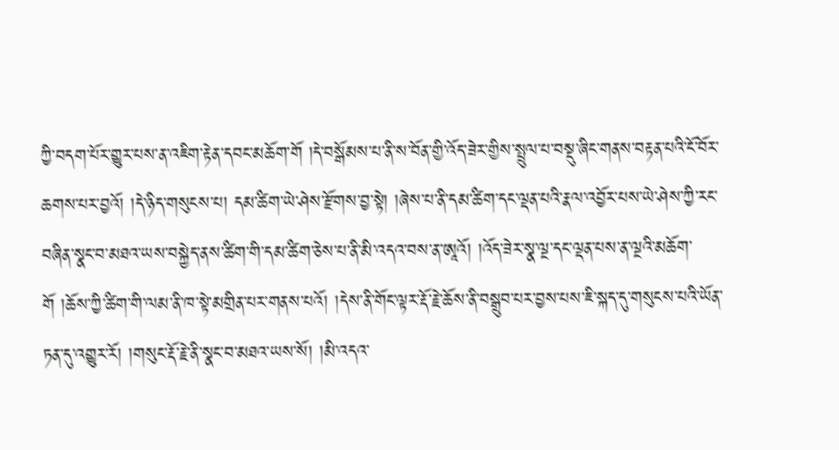ཀྱི་བདག་པོར་གྱུར་པས་ན་འཇིག་རྟེན་དབང་མཆོག་གོ །དེ་བསྒོམས་པ་ནི་ས་བོན་གྱི་འོད་ཟེར་གྱིས་སྤྲུལ་པ་བསྡུ་ཞིང་གནས་བརྟན་པའི་ངོ་བོར་ཆགས་པར་བྱའོ། །དེ་ཉིད་གསུངས་པ། དམ་ཚིག་ཡེ་ཤེས་རྫོགས་བྱ་སྟེ། །ཞེས་པ་ནི་དམ་ཚིག་དང་ལྡན་པའི་རྣལ་འབྱོར་པས་ཡེ་ཤེས་ཀྱི་རང་བཞིན་སྣང་བ་མཐའ་ཡས་བསྐྱེད་ནས་ཚིག་གི་དམ་ཚིག་ཅེས་པ་ནི་མི་འདའ་བས་ན་ཨཱའོ། །འོད་ཟེར་སྣ་ལྔ་དང་ལྡན་པས་ན་ལྔའི་མཆོག་གོ །ཆོས་ཀྱི་ཚིག་གི་ལམ་ནི་ཁ་སྟེ་མགྲིན་པར་གནས་པའོ། །དེས་ནི་གོང་ལྟར་རྡོ་རྗེ་ཆོས་ནི་བསྒྲུབ་པར་བྱས་པས་ཇི་སྐད་དུ་གསུངས་པའི་ཡོན་ཏན་དུ་འགྱུར་རོ། །གསུང་རྡོ་རྗེ་ནི་སྣང་བ་མཐའ་ཡས་སོ། །མི་འདའ་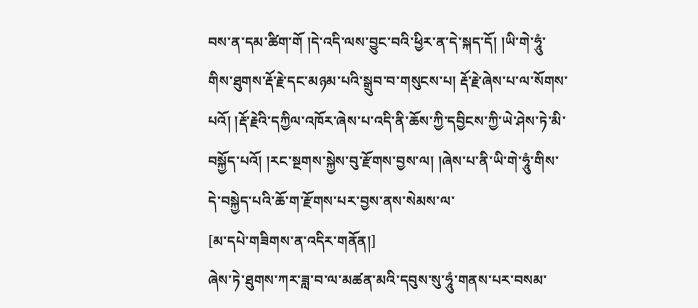བས་ན་དམ་ཚིག་གོ །དེ་འདི་ལས་བྱུང་བའི་ཕྱིར་ན་དེ་སྐད་དོ། །ཡི་གེ་ཧཱུཾ་གིས་ཐུགས་རྡོ་རྗེ་དང་མཉམ་པའི་སྒྲུབ་བ་གསུངས་པ། རྡོ་རྗེ་ཞེས་པ་ལ་སོགས་པའོ། །རྡོ་རྗེའི་དཀྱིལ་འཁོར་ཞེས་པ་འདི་ནི་ཆོས་ཀྱི་དབྱིངས་ཀྱི་ཡེ་ཤེས་ཏེ་མི་བསྐྱོད་པའོ། །རང་སྔགས་སྐྱེས་བུ་རྫོགས་བྱས་ལ། །ཞེས་པ་ནི་ཡི་གེ་ཧཱུཾ་གིས་དེ་བསྐྱེད་པའི་ཆོ་ག་རྫོགས་པར་བྱས་ནས་སེམས་ལ་
[མ་དཔེ་གཟིགས་ན་འདིར་གནོན།]
ཞེས་ཏེ་ཐུགས་ཀར་ཟླ་བ་ལ་མཚན་མའི་དབུས་སུ་ཧཱུཾ་གནས་པར་བསམ་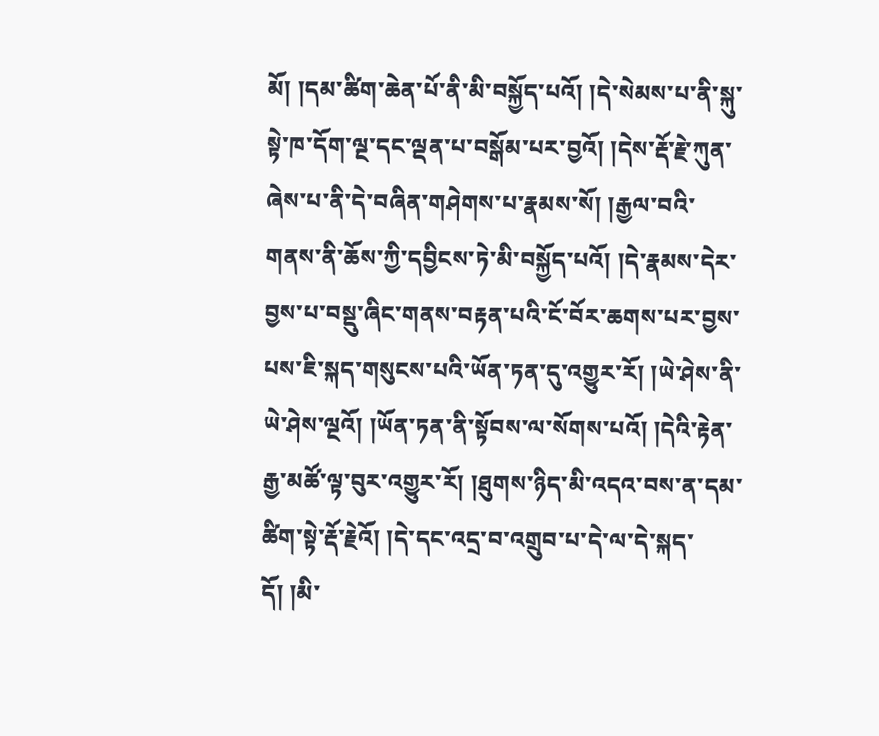མོ། །དམ་ཚིག་ཆེན་པོ་ནི་མི་བསྐྱོད་པའོ། །དེ་སེམས་པ་ནི་སྐུ་སྟེ་ཁ་དོག་ལྔ་དང་ལྡན་པ་བསྒོམ་པར་བྱའོ། །དེས་རྡོ་རྗེ་ཀུན་ཞེས་པ་ནི་དེ་བཞིན་གཤེགས་པ་རྣམས་སོ། །རྒྱལ་བའི་གནས་ནི་ཆོས་ཀྱི་དབྱིངས་ཏེ་མི་བསྐྱོད་པའོ། །དེ་རྣམས་དེར་བྱས་པ་བསྡུ་ཞིང་གནས་བརྟན་པའི་ངོ་བོར་ཆགས་པར་བྱས་པས་ཇི་སྐད་གསུངས་པའི་ཡོན་ཏན་དུ་འགྱུར་རོ། །ཡེ་ཤེས་ནི་ཡེ་ཤེས་ལྔའོ། །ཡོན་ཏན་ནི་སྟོབས་ལ་སོགས་པའོ། །དེའི་རྟེན་རྒྱ་མཚོ་ལྟ་བུར་འགྱུར་རོ། །ཐུགས་ཉིད་མི་འདའ་བས་ན་དམ་ཚིག་སྟེ་རྡོ་རྗེའོ། །དེ་དང་འདྲ་བ་འགྲུབ་པ་དེ་ལ་དེ་སྐད་དོ། །མི་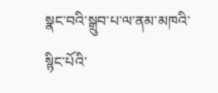སྣང་བའི་སྒྲུབ་པ་ལ་ནམ་མཁའི་སྙིང་པོའི་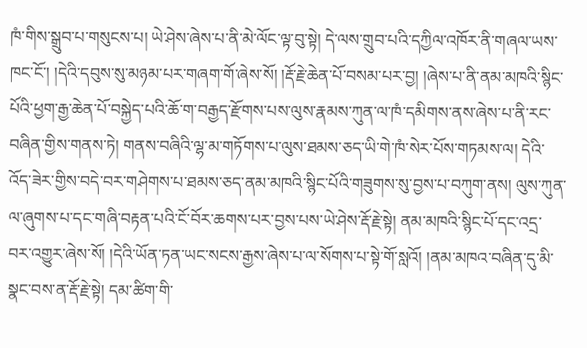ཁཾ་གིས་སྒྲུབ་པ་གསུངས་པ། ཡེ་ཤེས་ཞེས་པ་ནི་མེ་ལོང་ལྟ་བུ་སྟེ། དེ་ལས་གྲུབ་པའི་དཀྱིལ་འཁོར་ནི་གཞལ་ཡས་ཁང་ངོ་། །དེའི་དབུས་སུ་མཉམ་པར་གཞག་གོ་ཞེས་སོ། །རྡོ་རྗེ་ཆེན་པོ་བསམ་པར་བྱ། །ཞེས་པ་ནི་ནམ་མཁའི་སྙིང་པོའི་ཕྱག་རྒྱ་ཆེན་པོ་བསྐྱེད་པའི་ཆོ་ག་བརྒྱད་རྫོགས་པས་ལུས་རྣམས་ཀུན་ལ་ཁཾ་དམིགས་ནས་ཞེས་པ་ནི་རང་བཞིན་གྱིས་གནས་ཏེ། གནས་བཞིའི་ལྷ་མ་གཏོགས་པ་ལུས་ཐམས་ཅད་ཡི་གེ་ཁཾ་སེར་པོས་གཏམས་ལ། དེའི་འོད་ཟེར་གྱིས་བདེ་བར་གཤེགས་པ་ཐམས་ཅད་ནམ་མཁའི་སྙིང་པོའི་གཟུགས་སུ་བྱས་པ་བཀུག་ནས། ལུས་ཀུན་ལ་ཞུགས་པ་དང་གཞི་བརྟན་པའི་ངོ་བོར་ཆགས་པར་བྱས་པས་ཡེ་ཤེས་རྡོ་རྗེ་སྟེ། ནམ་མཁའི་སྙིང་པོ་དང་འདྲ་བར་འགྱུར་ཞེས་སོ། །དེའི་ཡོན་ཏན་ཡང་སངས་རྒྱས་ཞེས་པ་ལ་སོགས་པ་སྟེ་གོ་སླའོ། །ནམ་མཁའ་བཞིན་དུ་མི་སྣང་བས་ན་རྡོ་རྗེ་སྟེ། དམ་ཚིག་གི་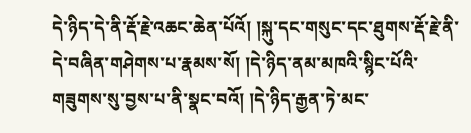དེ་ཉིད་དེ་ནི་རྡོ་རྗེ་འཆང་ཆེན་པོའོ། །སྐུ་དང་གསུང་དང་ཐུགས་རྡོ་རྗེ་ནི་དེ་བཞིན་གཤེགས་པ་རྣམས་སོ། །དེ་ཉིད་ནམ་མཁའི་སྙིང་པོའི་གཟུགས་སུ་བྱས་པ་ནི་སྣང་བའོ། །དེ་ཉིད་རྒྱན་ཏེ་མང་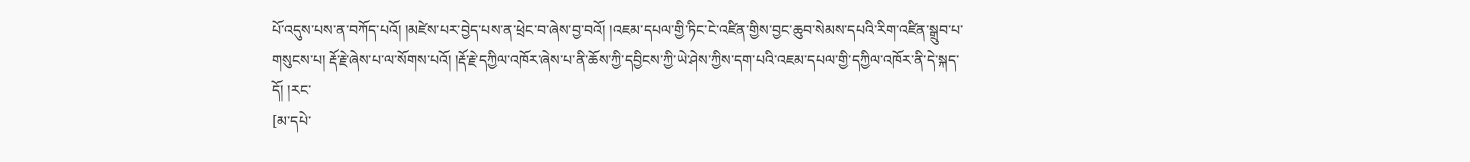པོ་འདུས་པས་ན་བཀོད་པའོ། །མཛེས་པར་བྱེད་པས་ན་ཕྲེང་བ་ཞེས་བྱ་བའོ། །འཇམ་དཔལ་གྱི་ཏིང་ངེ་འཛིན་གྱིས་བྱང་ཆུབ་སེམས་དཔའི་རིག་འཛིན་སྒྲུབ་པ་གསུངས་པ། རྡོ་རྗེ་ཞེས་པ་ལ་སོགས་པའོ། །རྡོ་རྗེ་དཀྱིལ་འཁོར་ཞེས་པ་ནི་ཆོས་ཀྱི་དབྱིངས་ཀྱི་ཡེ་ཤེས་ཀྱིས་དག་པའི་འཇམ་དཔལ་གྱི་དཀྱིལ་འཁོར་ནི་དེ་སྐད་དོ། །རང་
[མ་དཔེ་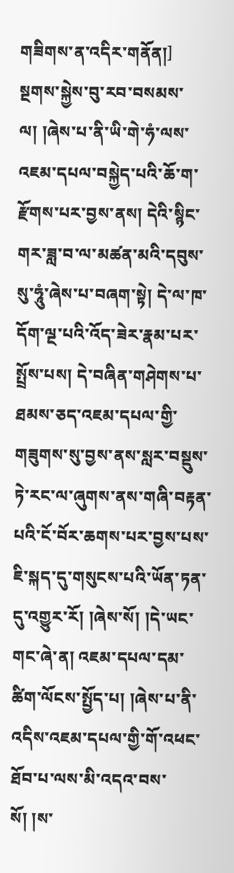གཟིགས་ན་འདིར་གནོན།]
སྔགས་སྐྱེས་བུ་རབ་བསམས་ལ། །ཞེས་པ་ནི་ཡི་གེ་ཧཾ་ལས་འཇམ་དཔལ་བསྐྱེད་པའི་ཆོ་ག་རྫོགས་པར་བྱས་ནས། དེའི་སྙིང་གར་ཟླ་བ་ལ་མཚན་མའི་དབུས་སུ་ཧཱུཾ་ཞེས་པ་བཞག་སྟེ། དེ་ལ་ཁ་དོག་ལྔ་པའི་འོད་ཟེར་རྣམ་པར་སྤྲོས་པས། དེ་བཞིན་གཤེགས་པ་ཐམས་ཅད་འཇམ་དཔལ་གྱི་གཟུགས་སུ་བྱས་ནས་སླར་བསྡུས་ཏེ་རང་ལ་ཞུགས་ནས་གཞི་བརྟན་པའི་ངོ་བོར་ཆགས་པར་བྱས་པས་ཇི་སྐད་དུ་གསུངས་པའི་ཡོན་ཏན་དུ་འགྱུར་རོ། །ཞེས་སོ། །དེ་ཡང་གང་ཞེ་ན། འཇམ་དཔལ་དམ་ཚིག་ལོངས་སྤྱོད་པ། །ཞེས་པ་ནི་འདིས་འཇམ་དཔལ་གྱི་གོ་འཕང་ཐོབ་པ་ལས་མི་འདའ་བས་སོ། །ས་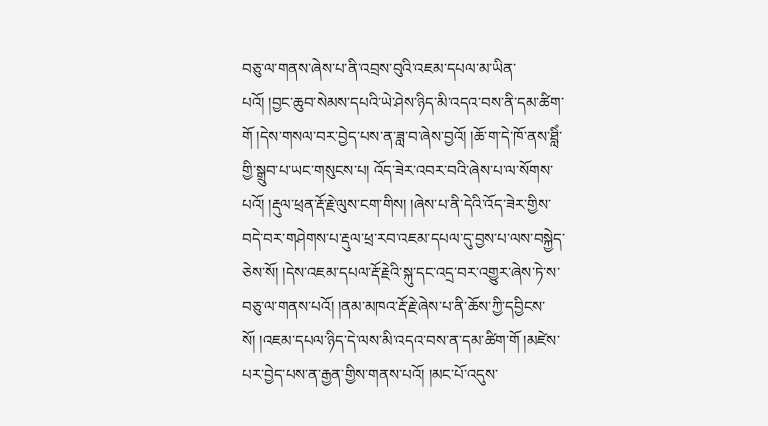བཅུ་ལ་གནས་ཞེས་པ་ནི་འབྲས་བུའི་འཇམ་དཔལ་མ་ཡིན་པའོ། །བྱང་ཆུབ་སེམས་དཔའི་ཡེ་ཤེས་ཉིད་མི་འདའ་བས་ནི་དམ་ཚིག་གོ །དེས་གསལ་བར་བྱེད་པས་ན་ཟླ་བ་ཞེས་བྱའོ། །ཆོ་ག་དེ་ཁོ་ནས་ཐླིཾ་གྱི་སྒྲུབ་པ་ཡང་གསུངས་པ། འོད་ཟེར་འབར་བའི་ཞེས་པ་ལ་སོགས་པའོ། །རྡུལ་ཕྲན་རྡོ་རྗེ་ལུས་ངག་གིས། །ཞེས་པ་ནི་དེའི་འོད་ཟེར་གྱིས་བདེ་བར་གཤེགས་པ་རྡུལ་ཕྲ་རབ་འཇམ་དཔལ་དུ་བྱས་པ་ལས་བསྐྱེད་ཅེས་སོ། །དེས་འཇམ་དཔལ་རྡོ་རྗེའི་སྐུ་དང་འདྲ་བར་འགྱུར་ཞེས་ཏེ་ས་བཅུ་ལ་གནས་པའོ། །ནམ་མཁའ་རྡོ་རྗེ་ཞེས་པ་ནི་ཆོས་ཀྱི་དབྱིངས་སོ། །འཇམ་དཔལ་ཉིད་དེ་ལས་མི་འདའ་བས་ན་དམ་ཚིག་གོ །མཛེས་པར་བྱེད་པས་ན་རྒྱན་གྱིས་གནས་པའོ། །མང་པོ་འདུས་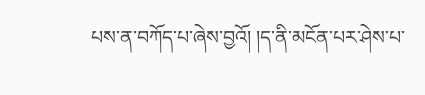པས་ན་བཀོད་པ་ཞེས་བྱའོ། །ད་ནི་མངོན་པར་ཤེས་པ་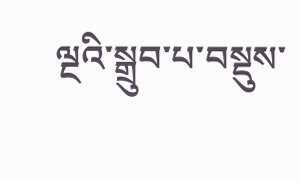ལྔའི་སྒྲུབ་པ་བསྡུས་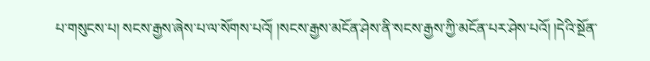པ་གསུངས་པ། སངས་རྒྱས་ཞེས་པ་ལ་སོགས་པའོ། །སངས་རྒྱས་མངོན་ཤེས་ནི་སངས་རྒྱས་ཀྱི་མངོན་པར་ཤེས་པའོ། །དེའི་སྔོན་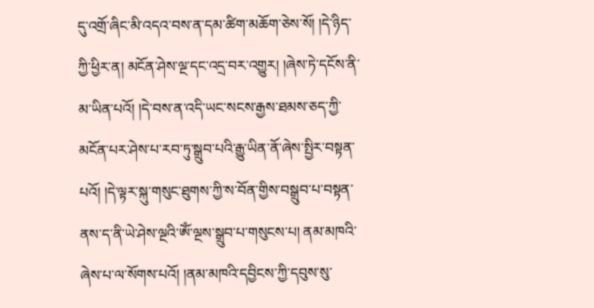དུ་འགྲོ་ཞིང་མི་འདའ་བས་ན་དམ་ཚིག་མཆོག་ཅེས་སོ། །དེ་ཉིད་ཀྱི་ཕྱིར་ན། མངོན་ཤེས་ལྔ་དང་འདྲ་བར་འགྱུར། །ཞེས་ཏེ་དངོས་ནི་མ་ཡིན་པའོ། །དེ་བས་ན་འདི་ཡང་སངས་རྒྱས་ཐམས་ཅད་ཀྱི་མངོན་པར་ཤེས་པ་རབ་ཏུ་སྒྲུབ་པའི་རྒྱུ་ཡིན་ནོ་ཞེས་སྤྱིར་བསྟན་པའོ། །དེ་ལྟར་སྐུ་གསུང་ཐུགས་ཀྱི་ས་བོན་གྱིས་བསྒྲུབ་པ་བསྟན་ནས་ད་ནི་ཡེ་ཤེས་ལྔའི་ཨོཾ་ལྔས་སྒྲུབ་པ་གསུངས་པ། ནམ་མཁའི་ཞེས་པ་ལ་སོགས་པའོ། །ནམ་མཁའི་དབྱིངས་ཀྱི་དབུས་སུ་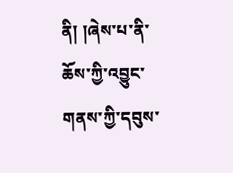ནི། །ཞེས་པ་ནི་ཆོས་ཀྱི་འབྱུང་གནས་ཀྱི་དབུས་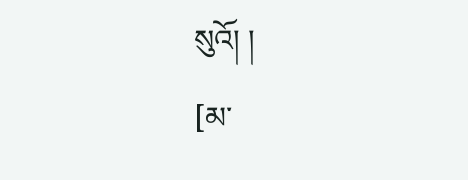སུའོ། །
[མ་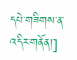དཔེ་གཟིགས་ན་འདིར་གནོན།]